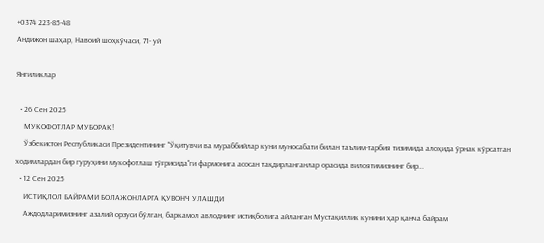+0374 223-85-48
Андижон шаҳар, Навоий шоҳкўчаси, 71- уй

Янгиликлар

  • 26 Сен 2025
    МУКОФОТЛАР МУБОРАК!
    Ўзбекистон Республикаси Президентининг "Ўқитувчи ва мураббийлар куни муносабати билан таълим-тарбия тизимида алоҳида ўрнак кўрсатган ходимлардан бир гуруҳини мукофотлаш тўғрисида"ги фармонига асосан тақдирланганлар орасида вилоятимизнинг бир…
  • 12 Сен 2025
    ИСТИҚЛОЛ БАЙРАМИ БОЛАЖОНЛАРГА ҚУВОНЧ УЛАШДИ
    Аждодларимизнинг азалий орзуси бўлган, баркамол авлоднинг истиқболига айланган Мустақиллик кунини ҳар қанча байрам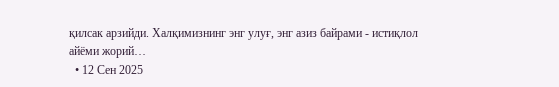қилсак арзийди. Халқимизнинг энг улуғ, энг азиз байрами - истиқлол айёми жорий…
  • 12 Сен 2025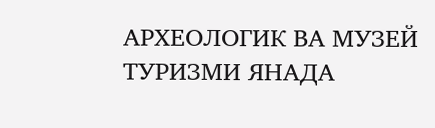АРХЕОЛОГИК ВА МУЗЕЙ ТУРИЗМИ ЯНАДА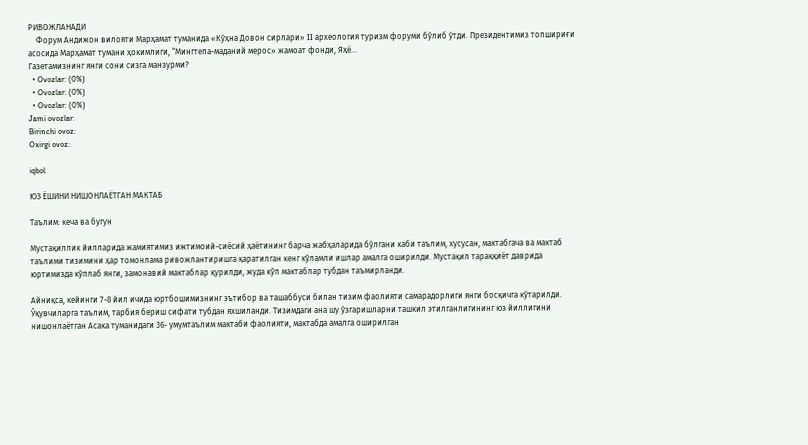РИВОЖЛАНАДИ
    Форум Андижон вилояти Марҳамат туманида «Кўҳна Довон сирлари» II археология туризм форуми бўлиб ўтди. Президентимиз топшириғи асосида Марҳамат тумани ҳокимлиги, “Мингтепа-маданий мерос» жамоат фонди, Яҳё…
Газетамизнинг янги сони сизга манзурми?
  • Ovozlar: (0%)
  • Ovozlar: (0%)
  • Ovozlar: (0%)
Jami ovozlar:
Birinchi ovoz:
Oxirgi ovoz:

iqbol

ЮЗ ЁШИНИ НИШОНЛАЁТГАН МАКТАБ

Таълим: кеча ва бугун

Мустақиллик йилларида жамиятимиз ижтимоий-сиёсий ҳаётининг барча жабҳаларида бўлгани каби таълим, хусусан, мактабгача ва мактаб таълими тизимини ҳар томонлама ривожлантиришга қаратилган кенг кўламли ишлар амалга оширилди. Мустақил тараққиёт даврида юртимизда кўплаб янги, замонавий мактаблар қурилди, жуда кўп мактаблар тубдан таъмирланди.

Айниқса, кейинги 7-8 йил ичида юртбошимизнинг эътибор ва ташаббуси билан тизим фаолияти самарадорлиги янги босқичга кўтарилди. Ўқувчиларга таълим, тарбия бериш сифати тубдан яхшиланди. Тизимдаги ана шу ўзгаришларни ташкил этилганлигининг юз йиллигини нишонлаётган Асака туманидаги 36- умумтаълим мактаби фаолияти, мактабда амалга оширилган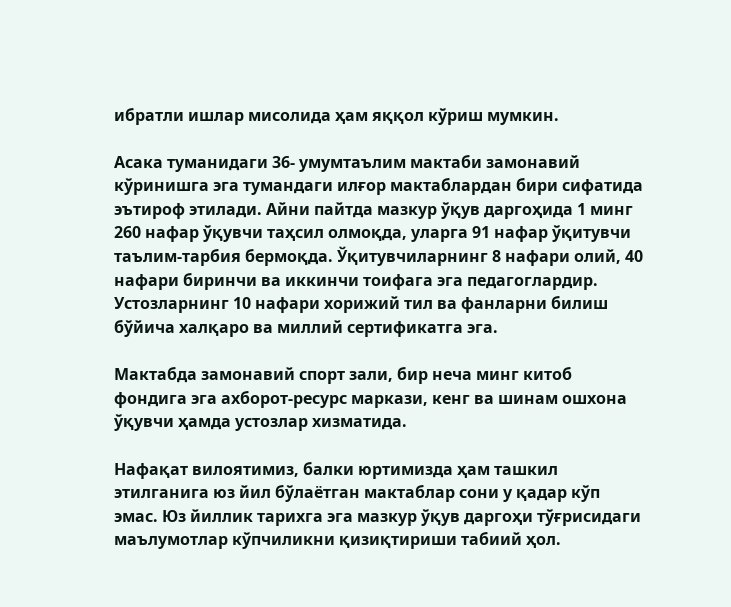ибратли ишлар мисолида ҳам яққол кўриш мумкин.

Асака туманидаги 36- умумтаълим мактаби замонавий кўринишга эга тумандаги илғор мактаблардан бири сифатида эътироф этилади. Айни пайтда мазкур ўқув даргоҳида 1 минг 260 нафар ўқувчи таҳсил олмоқда, уларга 91 нафар ўқитувчи таълим-тарбия бермоқда. Ўқитувчиларнинг 8 нафари олий, 40 нафари биринчи ва иккинчи тоифага эга педагоглардир. Устозларнинг 10 нафари хорижий тил ва фанларни билиш бўйича халқаро ва миллий сертификатга эга.

Мактабда замонавий спорт зали, бир неча минг китоб фондига эга ахборот-ресурс маркази, кенг ва шинам ошхона ўқувчи ҳамда устозлар хизматида.

Нафақат вилоятимиз, балки юртимизда ҳам ташкил этилганига юз йил бўлаётган мактаблар сони у қадар кўп эмас. Юз йиллик тарихга эга мазкур ўқув даргоҳи тўғрисидаги маълумотлар кўпчиликни қизиқтириши табиий ҳол.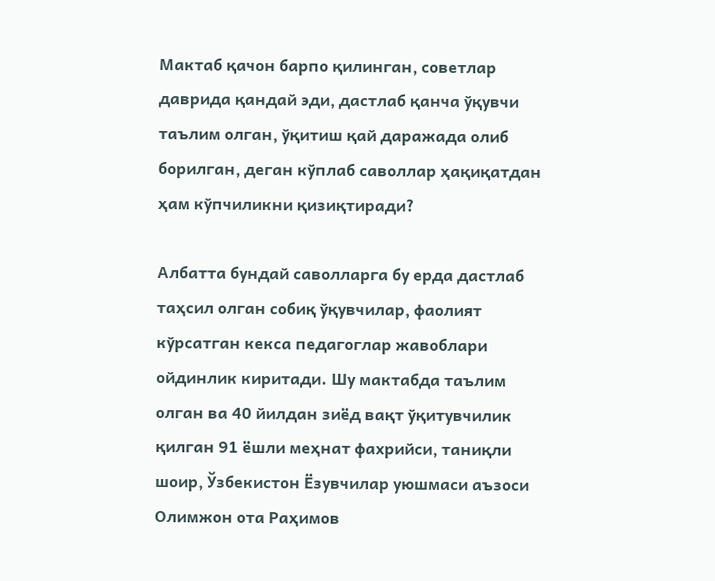Мактаб қачон барпо қилинган, советлар даврида қандай эди, дастлаб қанча ўқувчи таълим олган, ўқитиш қай даражада олиб борилган, деган кўплаб саволлар ҳақиқатдан ҳам кўпчиликни қизиқтиради?

Албатта бундай саволларга бу ерда дастлаб таҳсил олган собиқ ўқувчилар, фаолият кўрсатган кекса педагоглар жавоблари ойдинлик киритади. Шу мактабда таълим олган ва 40 йилдан зиёд вақт ўқитувчилик қилган 91 ёшли меҳнат фахрийси, таниқли шоир, Ўзбекистон Ёзувчилар уюшмаси аъзоси Олимжон ота Раҳимов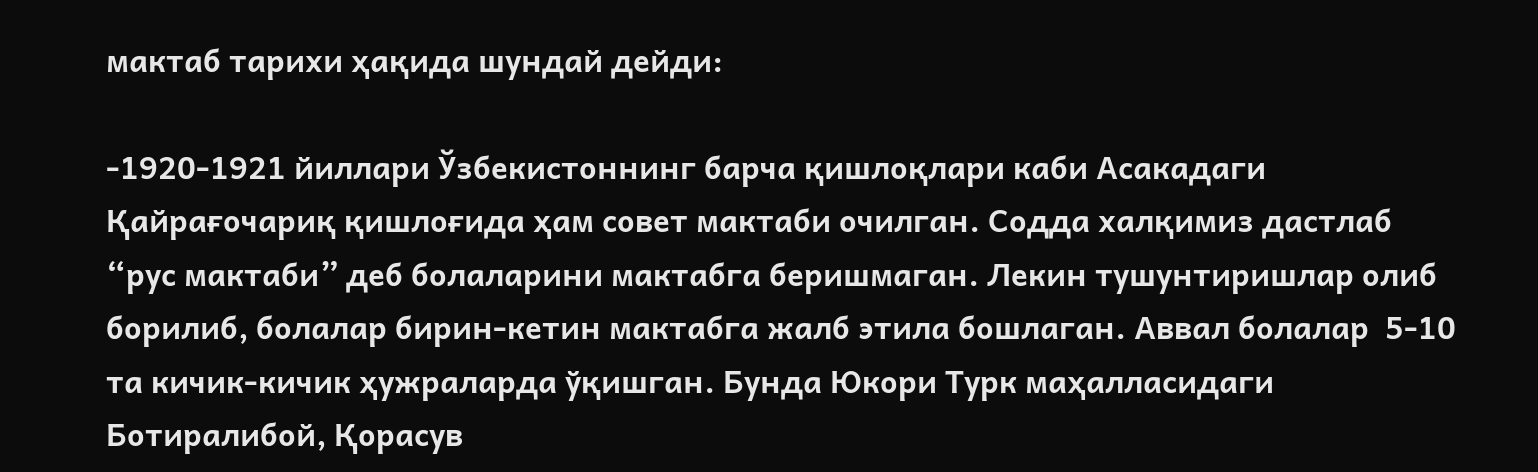мактаб тарихи ҳақида шундай дейди:

-1920-1921 йиллари Ўзбекистоннинг барча қишлоқлари каби Асакадаги Қайрағочариқ қишлоғида ҳам совет мактаби очилган. Содда халқимиз дастлаб “рус мактаби” деб болаларини мактабга беришмаган. Лекин тушунтиришлар олиб борилиб, болалар бирин-кетин мактабга жалб этила бошлаган. Аввал болалар  5-10 та кичик-кичик ҳужраларда ўқишган. Бунда Юкори Турк маҳалласидаги Ботиралибой, Қорасув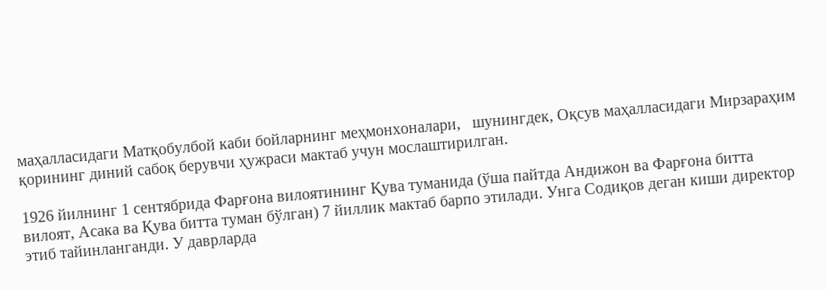маҳалласидаги Матқобулбой каби бойларнинг меҳмонхоналари,   шунингдек, Оқсув маҳалласидаги Мирзараҳим қорининг диний сабоқ берувчи ҳужраси мактаб учун мослаштирилган.

1926 йилнинг 1 сентябрида Фарғона вилоятининг Қува туманида (ўша пайтда Андижон ва Фарғона битта вилоят, Асака ва Қува битта туман бўлган) 7 йиллик мактаб барпо этилади. Унга Содиқов деган киши директор этиб тайинланганди. У даврларда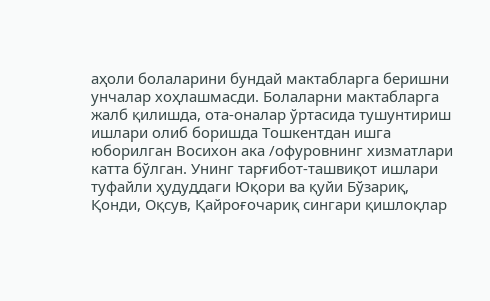аҳоли болаларини бундай мактабларга беришни унчалар хоҳлашмасди. Болаларни мактабларга жалб қилишда, ота-оналар ўртасида тушунтириш ишлари олиб боришда Тошкентдан ишга юборилган Восихон ака /офуровнинг хизматлари катта бўлган. Унинг тарғибот-ташвиқот ишлари туфайли ҳудуддаги Юқори ва қуйи Бўзариқ, Қонди, Оқсув, Қайроғочариқ сингари қишлоқлар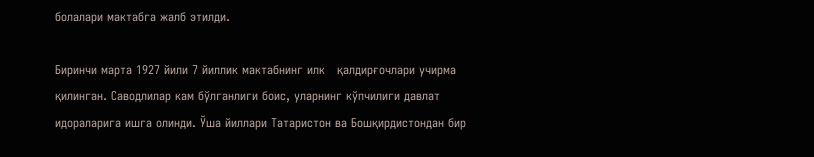болалари мактабга жалб этилди.

Биринчи марта 1927 йили 7 йиллик мактабнинг илк   қалдирғочлари учирма қилинган. Саводлилар кам бўлганлиги боис, уларнинг кўпчилиги давлат идораларига ишга олинди. Ўша йиллари Татаристон ва Бошқирдистондан бир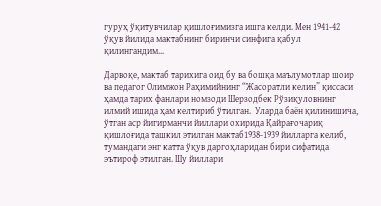гуруҳ ўқитувчилар қишлоғимизга ишга келди. Мен 1941-42 ўқув йилида мактабнинг биринчи синфига қабул қилингандим...

Дарвоқе, мактаб тарихига оид бу ва бошқа маълумотлар шоир ва педагог Олимжон Раҳимийнинг “Жасоратли келин” қиссаси ҳамда тарих фанлари номзоди Шерзодбек Рўзиқуловнинг илмий ишида ҳам келтириб ўтилган.  Уларда баён қилинишича, ўтган аср йигирманчи йиллари охирида Қайрағочариқ қишлоғида ташкил этилган мактаб1938-1939 йилларга келиб, тумандаги энг катта ўқув даргоҳларидан бири сифатида эътироф этилган. Шу йиллари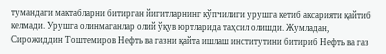тумандаги мактабларни битирган йигитларнинг кўпчилиги урушга кетиб аксарияти қайтиб келмади. Урушга олинмаганлар олий ўқув юртларида таҳсил олишди. Жумладан, Сирожиддин Тоштемиров Нефть ва газни қайта ишлаш институтини битириб Нефть ва газ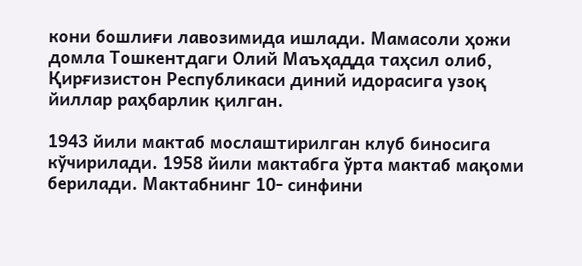кони бошлиғи лавозимида ишлади. Мамасоли ҳожи домла Тошкентдаги Олий Маъҳадда таҳсил олиб, Қирғизистон Республикаси диний идорасига узоқ йиллар раҳбарлик қилган.

1943 йили мактаб мослаштирилган клуб биносига кўчирилади. 1958 йили мактабга ўрта мактаб мақоми берилади. Мактабнинг 10- синфини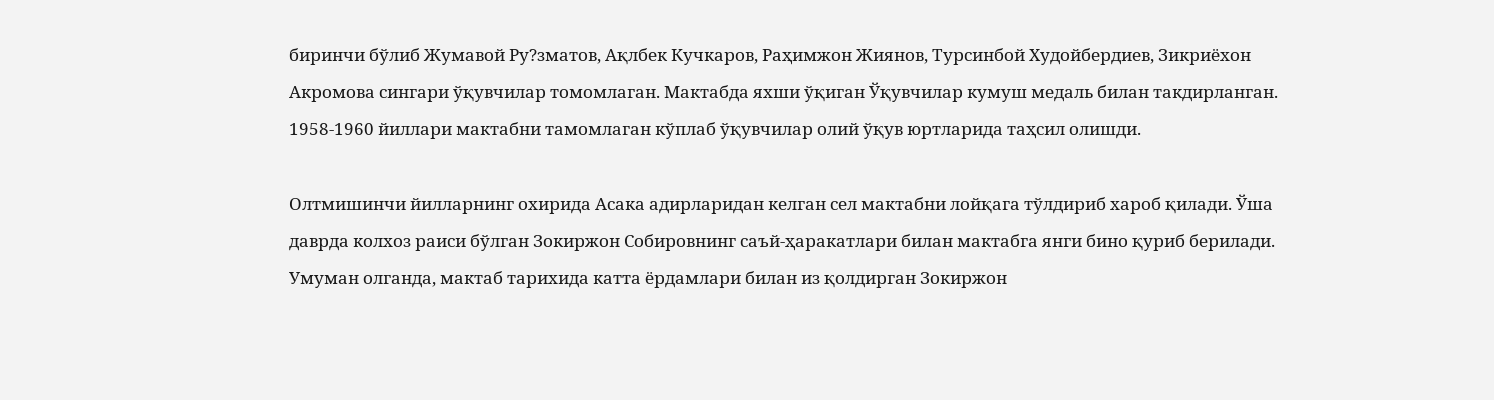биринчи бўлиб Жумавой Ру?зматов, Ақлбек Кучкаров, Раҳимжон Жиянов, Турсинбой Худойбердиев, Зикриёхон Акромова сингари ўқувчилар томомлаган. Мактабда яхши ўқиган Ўқувчилар кумуш медаль билан такдирланган. 1958-1960 йиллари мактабни тамомлаган кўплаб ўқувчилар олий ўқув юртларида таҳсил олишди.

Олтмишинчи йилларнинг охирида Асака адирларидан келган сел мактабни лойқага тўлдириб хароб қилади. Ўша даврда колхоз раиси бўлган Зокиржон Собировнинг саъй-ҳаракатлари билан мактабга янги бино қуриб берилади. Умуман олганда, мактаб тарихида катта ёрдамлари билан из қолдирган Зокиржон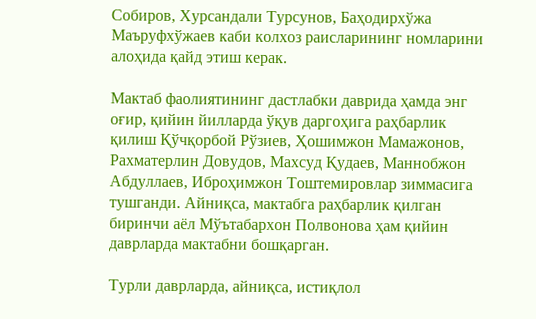Собиров, Хурсандали Турсунов, Баҳодирхўжа Маъруфхўжаев каби колхоз раисларининг номларини алоҳида қайд этиш керак.

Мактаб фаолиятининг дастлабки даврида ҳамда энг оғир, қийин йилларда ўқув даргоҳига раҳбарлик қилиш Қўчқорбой Рўзиев, Ҳошимжон Мамажонов, Рахматерлин Довудов, Махсуд Қудаев, Маннобжон Абдуллаев, Иброҳимжон Тоштемировлар зиммасига тушганди. Айниқса, мактабга раҳбарлик қилган биринчи аёл Мўътабархон Полвонова ҳам қийин  даврларда мактабни бошқарган.

Турли даврларда, айниқса, истиқлол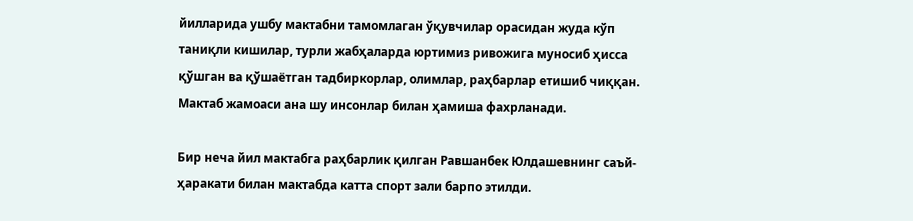йилларида ушбу мактабни тамомлаган ўқувчилар орасидан жуда кўп таниқли кишилар, турли жабҳаларда юртимиз ривожига муносиб ҳисса қўшган ва қўшаётган тадбиркорлар, олимлар, раҳбарлар етишиб чиққан. Мактаб жамоаси ана шу инсонлар билан ҳамиша фахрланади.

Бир неча йил мактабга раҳбарлик қилган Равшанбек Юлдашевнинг саъй-ҳаракати билан мактабда катта спорт зали барпо этилди.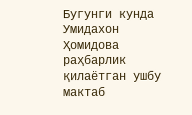Бугунги кунда Умидахон Ҳомидова раҳбарлик қилаётган ушбу мактаб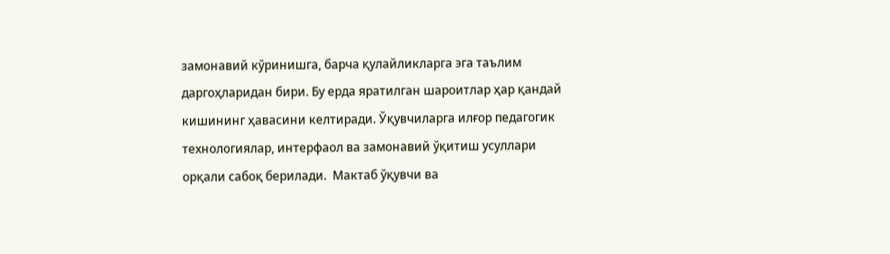замонавий кўринишга, барча қулайликларга эга таълим даргоҳларидан бири. Бу ерда яратилган шароитлар ҳар қандай кишининг ҳавасини келтиради. Ўқувчиларга илғор педагогик  технологиялар, интерфаол ва замонавий ўқитиш усуллари орқали сабоқ берилади.  Мактаб ўқувчи ва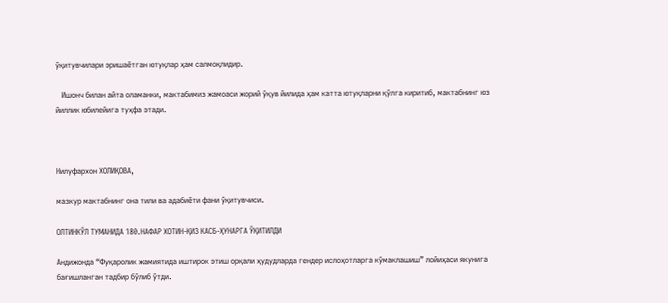ўқитувчилари эришаётган ютуқлар ҳам салмоқлидир.

   Ишонч билан айта оламанки, мактабимиз жамоаси жорий ўқув йилида ҳам катта ютуқларни қўлга киритиб, мактабнинг юз йиллик юбилейига туҳфа этади.



Нилуфархон ХОЛИҚОВА,

мазкур мактабнинг она тили ва адабиёти фани ўқитувчиси.

ОЛТИНКЎЛ ТУМАНИДА 180.НАФАР ХОТИН-ҚИЗ КАСБ-ҲУНАРГА ЎҚИТИЛДИ

Андижонда “Фуқаролик жамиятида иштирок этиш орқали ҳудудларда гендер ислоҳотларга кўмаклашиш” лойиҳаси якунига бағишланган тадбир бўлиб ўтди.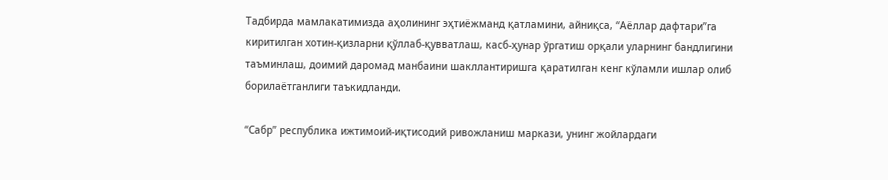Тадбирда мамлакатимизда аҳолининг эҳтиёжманд қатламини, айниқса, “Аёллар дафтари”га киритилган хотин-қизларни қўллаб-қувватлаш, касб-ҳунар ўргатиш орқали уларнинг бандлигини таъминлаш, доимий даромад манбаини шакллантиришга қаратилган кенг кўламли ишлар олиб борилаётганлиги таъкидланди.

“Сабр” республика ижтимоий-иқтисодий ривожланиш маркази, унинг жойлардаги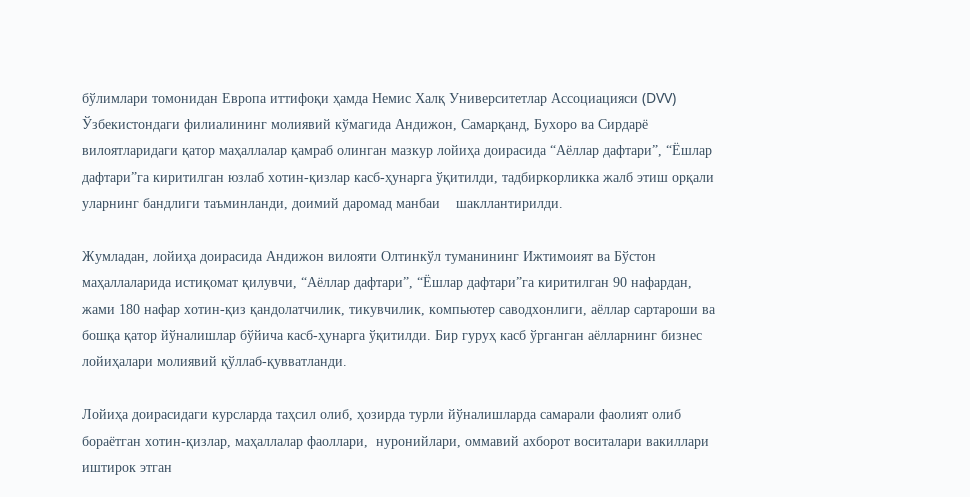бўлимлари томонидан Европа иттифоқи ҳамда Немис Халқ Университетлар Ассоциацияси (DVV) Ўзбекистондаги филиалининг молиявий кўмагида Андижон, Самарқанд, Бухоро ва Сирдарё вилоятларидаги қатор маҳаллалар қамраб олинган мазкур лойиҳа доирасида “Аёллар дафтари”, “Ёшлар дафтари”га киритилган юзлаб хотин-қизлар касб-ҳунарга ўқитилди, тадбиркорликка жалб этиш орқали уларнинг бандлиги таъминланди, доимий даромад манбаи    шакллантирилди.

Жумладан, лойиҳа доирасида Андижон вилояти Олтинкўл туманининг Ижтимоият ва Бўстон маҳаллаларида истиқомат қилувчи, “Аёллар дафтари”, “Ёшлар дафтари”га киритилган 90 нафардан, жами 180 нафар хотин-қиз қандолатчилик, тикувчилик, компьютер саводхонлиги, аёллар сартароши ва бошқа қатор йўналишлар бўйича касб-ҳунарга ўқитилди. Бир гуруҳ касб ўрганган аёлларнинг бизнес лойиҳалари молиявий қўллаб-қувватланди.

Лойиҳа доирасидаги курсларда таҳсил олиб, ҳозирда турли йўналишларда самарали фаолият олиб бораётган хотин-қизлар, маҳаллалар фаоллари,  нуронийлари, оммавий ахборот воситалари вакиллари иштирок этган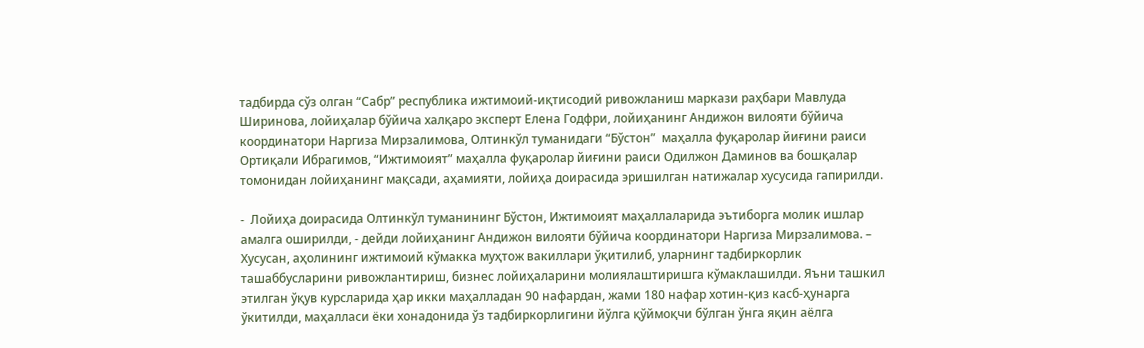тадбирда сўз олган “Сабр” республика ижтимоий-иқтисодий ривожланиш маркази раҳбари Мавлуда Ширинова, лойиҳалар бўйича халқаро эксперт Елена Годфри, лойиҳанинг Андижон вилояти бўйича координатори Наргиза Мирзалимова, Олтинкўл туманидаги “Бўстон”  маҳалла фуқаролар йиғини раиси Ортиқали Ибрагимов, “Ижтимоият” маҳалла фуқаролар йиғини раиси Одилжон Даминов ва бошқалар томонидан лойиҳанинг мақсади, аҳамияти, лойиҳа доирасида эришилган натижалар хусусида гапирилди.

-  Лойиҳа доирасида Олтинкўл туманининг Бўстон, Ижтимоият маҳаллаларида эътиборга молик ишлар амалга оширилди, - дейди лойиҳанинг Андижон вилояти бўйича координатори Наргиза Мирзалимова. – Хусусан, аҳолининг ижтимоий кўмакка муҳтож вакиллари ўқитилиб, уларнинг тадбиркорлик ташаббусларини ривожлантириш, бизнес лойиҳаларини молиялаштиришга кўмаклашилди. Яъни ташкил этилган ўқув курсларида ҳар икки маҳалладан 90 нафардан, жами 180 нафар хотин-қиз касб-ҳунарга ўкитилди, маҳалласи ёки хонадонида ўз тадбиркорлигини йўлга қўймоқчи бўлган ўнга яқин аёлга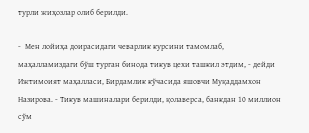турли жиҳозлар олиб берилди.

-  Мен лойиҳа доирасидаги чеварлик курсини тамомлаб, маҳалламиздаги бўш турган бинода тикув цехи ташкил этдим, - дейди Ижтимоият маҳалласи, Бирдамлик кўчасида яшовчи Муқаддамхон Назирова. - Тикув машиналари берилди, қолаверса, банкдан 10 миллион сўм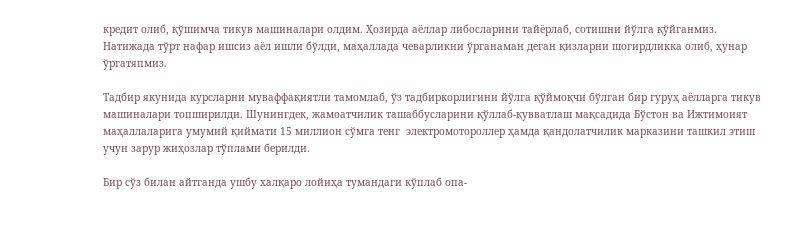кредит олиб, қўшимча тикув машиналари олдим. Ҳозирда аёллар либосларини тайёрлаб, сотишни йўлга қўйганмиз. Натижада тўрт нафар ишсиз аёл ишли бўлди, маҳаллада чеварликни ўрганаман деган қизларни шогирдликка олиб, ҳунар ўргатяпмиз.

Тадбир якунида курсларни муваффақиятли тамомлаб, ўз тадбиркорлигини йўлга қўймоқчи бўлган бир гуруҳ аёлларга тикув машиналари топширилди. Шунингдек, жамоатчилик ташаббусларини қўллаб-қувватлаш мақсадида Бўстон ва Ижтимоият маҳаллаларига умумий қиймати 15 миллион сўмга тенг  электромотороллер ҳамда қандолатчилик марказини ташкил этиш учун зарур жиҳозлар тўплами берилди.

Бир сўз билан айтганда ушбу халқаро лойиҳа тумандаги кўплаб опа-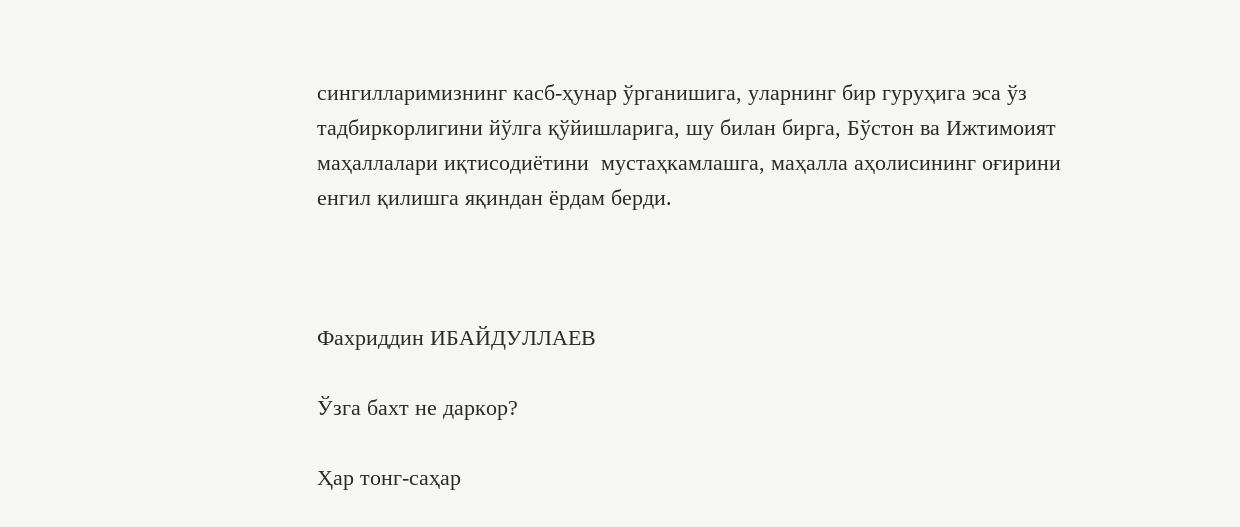сингилларимизнинг касб-ҳунар ўрганишига, уларнинг бир гуруҳига эса ўз тадбиркорлигини йўлга қўйишларига, шу билан бирга, Бўстон ва Ижтимоият маҳаллалари иқтисодиётини  мустаҳкамлашга, маҳалла аҳолисининг оғирини енгил қилишга яқиндан ёрдам берди.



Фахриддин ИБАЙДУЛЛАЕВ

Ўзга бахт не даркор?

Ҳар тонг-саҳар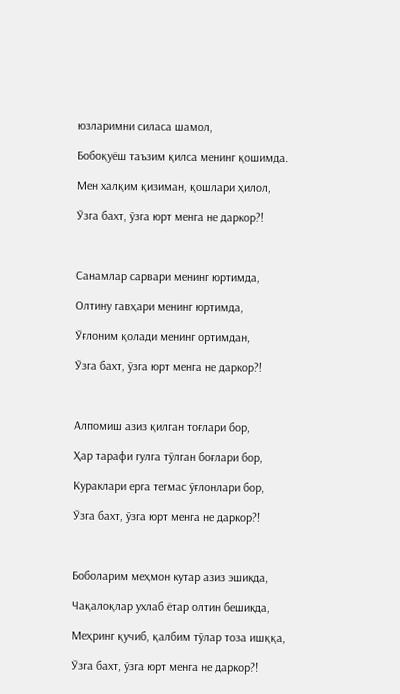юзларимни силаса шамол,

Бобоқуёш таъзим қилса менинг қошимда.

Мен халқим қизиман, қошлари ҳилол,

Ўзга бахт, ўзга юрт менга не даркор?!



Санамлар сарвари менинг юртимда,

Олтину гавҳари менинг юртимда,

Ўғлоним қолади менинг ортимдан,

Ўзга бахт, ўзга юрт менга не даркор?!



Алпомиш азиз қилган тоғлари бор,

Ҳар тарафи гулга тўлган боғлари бор,

Кураклари ерга тегмас ўғлонлари бор,

Ўзга бахт, ўзга юрт менга не даркор?!



Боболарим меҳмон кутар азиз эшикда,

Чақалоқлар ухлаб ётар олтин бешикда,

Меҳринг қучиб, қалбим тўлар тоза ишққа,

Ўзга бахт, ўзга юрт менга не даркор?!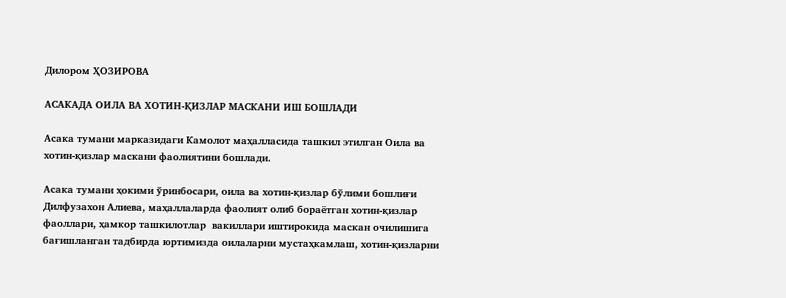Дилором ҲОЗИРОВА

АСАКАДА ОИЛА ВА ХОТИН-ҚИЗЛАР МАСКАНИ ИШ БОШЛАДИ

Асака тумани марказидаги Камолот маҳалласида ташкил этилган Оила ва хотин-қизлар маскани фаолиятини бошлади.

Асака тумани ҳокими ўринбосари, оила ва хотин-қизлар бўлими бошлиғи Дилфузахон Алиева, маҳаллаларда фаолият олиб бораётган хотин-қизлар фаоллари, ҳамкор ташкилотлар  вакиллари иштирокида маскан очилишига бағишланган тадбирда юртимизда оилаларни мустаҳкамлаш, хотин-қизларни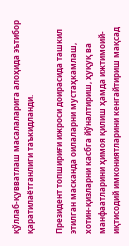қўллаб-қувватлаш масалаларига алоҳида эътибор қаратилаётганлиги таъкидланди.

Президент топшириғи ижроси доирасида ташкил этилган масканда оилаларни мустаҳкамлаш, хотин-қизларни касбга йўналтириш, ҳуқуқ ва манфаатларини ҳимоя қилиш ҳамда ижтимоий-иқтисодий имкониятларини кенгайтириш мақсад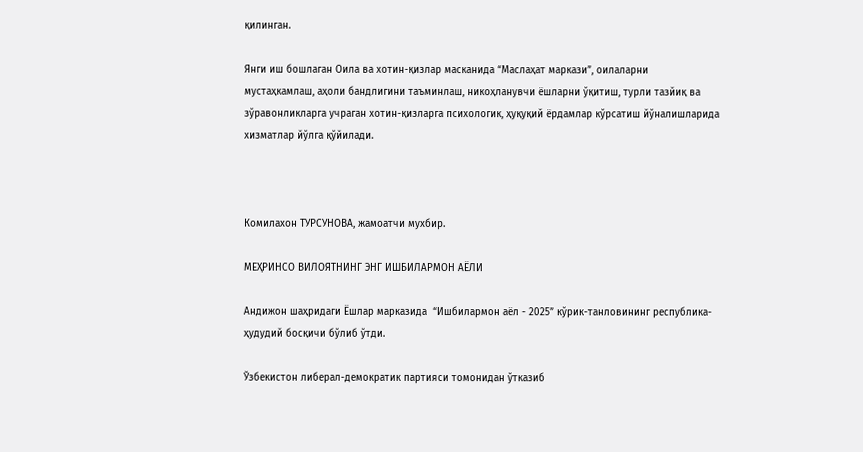қилинган.

Янги иш бошлаган Оила ва хотин-қизлар масканида “Маслаҳат маркази”, оилаларни   мустаҳкамлаш, аҳоли бандлигини таъминлаш, никоҳланувчи ёшларни ўқитиш, турли тазйиқ ва зўравонликларга учраган хотин-қизларга психологик, ҳуқуқий ёрдамлар кўрсатиш йўналишларида хизматлар йўлга қўйилади.



Комилахон ТУРСУНОВА, жамоатчи мухбир.

МЕҲРИНСО ВИЛОЯТНИНГ ЭНГ ИШБИЛАРМОН АЁЛИ

Андижон шаҳридаги Ёшлар марказида  “Ишбилармон аёл - 2025” кўрик-танловининг республика-ҳудудий босқичи бўлиб ўтди.

Ўзбекистон либерал-демократик партияси томонидан ўтказиб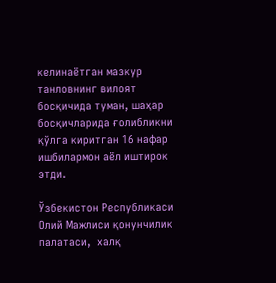келинаётган мазкур танловнинг вилоят босқичида туман, шаҳар  босқичларида ғолибликни қўлга киритган 16 нафар ишбилармон аёл иштирок этди.

Ўзбекистон Республикаси Олий Мажлиси қонунчилик палатаси,  халқ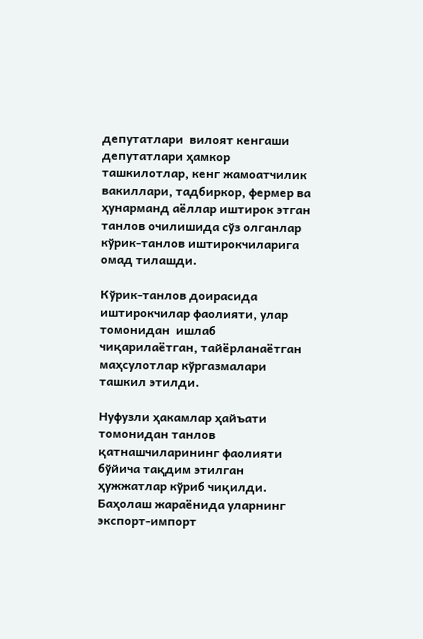депутатлари  вилоят кенгаши депутатлари ҳамкор ташкилотлар, кенг жамоатчилик вакиллари, тадбиркор, фермер ва ҳунарманд аёллар иштирок этган танлов очилишида сўз олганлар кўрик-танлов иштирокчиларига омад тилашди.

Кўрик-танлов доирасида иштирокчилар фаолияти, улар томонидан  ишлаб чиқарилаётган, тайёрланаётган маҳсулотлар кўргазмалари ташкил этилди.

Нуфузли ҳакамлар ҳайъати томонидан танлов қатнашчиларининг фаолияти бўйича тақдим этилган ҳужжатлар кўриб чиқилди. Баҳолаш жараёнида уларнинг экспорт-импорт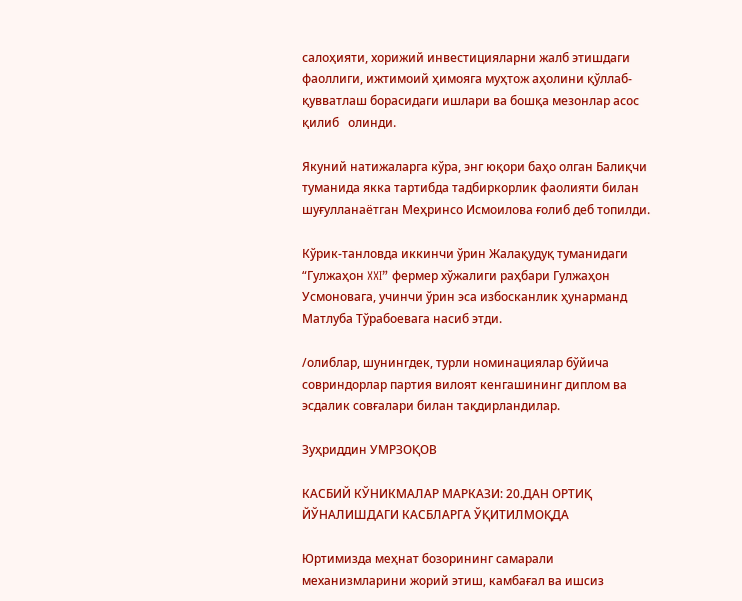салоҳияти, хорижий инвестицияларни жалб этишдаги фаоллиги, ижтимоий ҳимояга муҳтож аҳолини қўллаб-қувватлаш борасидаги ишлари ва бошқа мезонлар асос қилиб   олинди.

Якуний натижаларга кўра, энг юқори баҳо олган Балиқчи туманида якка тартибда тадбиркорлик фаолияти билан шуғулланаётган Меҳринсо Исмоилова ғолиб деб топилди.

Кўрик-танловда иккинчи ўрин Жалақудуқ туманидаги “Гулжаҳон XXI” фермер хўжалиги раҳбари Гулжаҳон Усмоновага, учинчи ўрин эса избосканлик ҳунарманд Матлуба Тўрабоевага насиб этди.

/олиблар, шунингдек, турли номинациялар бўйича совриндорлар партия вилоят кенгашининг диплом ва эсдалик совғалари билан тақдирландилар.

Зуҳриддин УМРЗОҚОВ

КАСБИЙ КЎНИКМАЛАР МАРКАЗИ: 20.ДАН ОРТИҚ ЙЎНАЛИШДАГИ КАСБЛАРГА ЎҚИТИЛМОҚДА

Юртимизда меҳнат бозорининг самарали механизмларини жорий этиш, камбағал ва ишсиз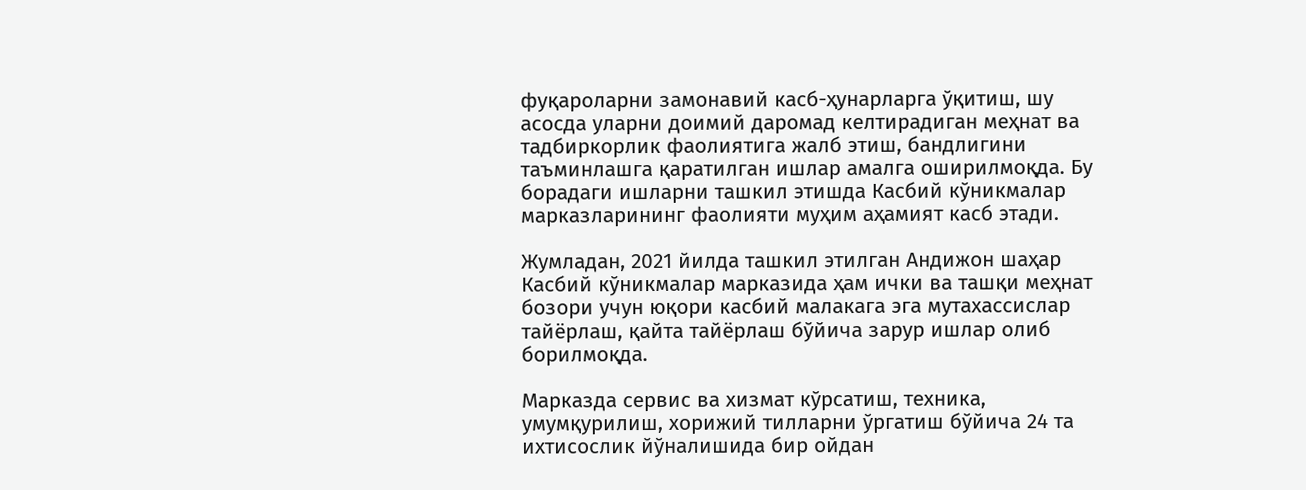фуқароларни замонавий касб-ҳунарларга ўқитиш, шу асосда уларни доимий даромад келтирадиган меҳнат ва тадбиркорлик фаолиятига жалб этиш, бандлигини таъминлашга қаратилган ишлар амалга оширилмоқда. Бу борадаги ишларни ташкил этишда Касбий кўникмалар марказларининг фаолияти муҳим аҳамият касб этади.

Жумладан, 2021 йилда ташкил этилган Андижон шаҳар Касбий кўникмалар марказида ҳам ички ва ташқи меҳнат бозори учун юқори касбий малакага эга мутахассислар тайёрлаш, қайта тайёрлаш бўйича зарур ишлар олиб борилмоқда.

Марказда сервис ва хизмат кўрсатиш, техника, умумқурилиш, хорижий тилларни ўргатиш бўйича 24 та ихтисослик йўналишида бир ойдан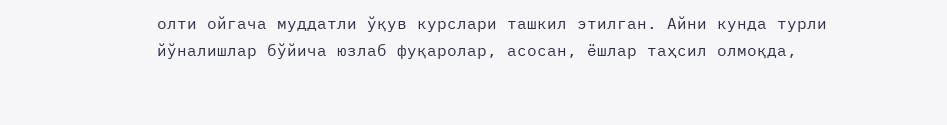олти ойгача муддатли ўқув курслари ташкил этилган. Айни кунда турли йўналишлар бўйича юзлаб фуқаролар, асосан, ёшлар таҳсил олмоқда,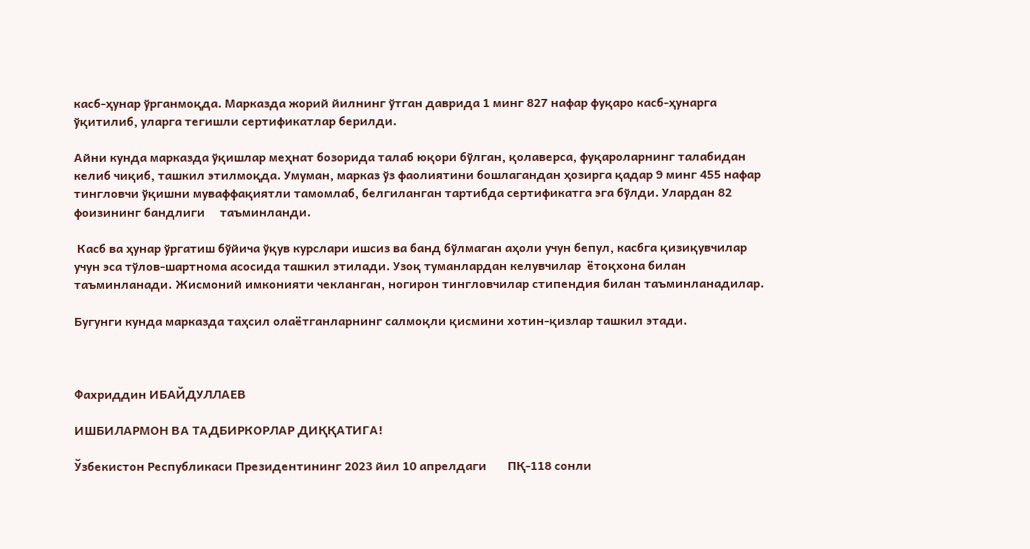касб-ҳунар ўрганмоқда. Марказда жорий йилнинг ўтган даврида 1 минг 827 нафар фуқаро касб-ҳунарга ўқитилиб, уларга тегишли сертификатлар берилди.

Айни кунда марказда ўқишлар меҳнат бозорида талаб юқори бўлган, қолаверса, фуқароларнинг талабидан келиб чиқиб, ташкил этилмоқда. Умуман, марказ ўз фаолиятини бошлагандан ҳозирга қадар 9 минг 455 нафар тингловчи ўқишни муваффақиятли тамомлаб, белгиланган тартибда сертификатга эга бўлди. Улардан 82 фоизининг бандлиги     таъминланди.

 Касб ва ҳунар ўргатиш бўйича ўқув курслари ишсиз ва банд бўлмаган аҳоли учун бепул, касбга қизиқувчилар учун эса тўлов-шартнома асосида ташкил этилади. Узоқ туманлардан келувчилар  ётоқхона билан таъминланади. Жисмоний имконияти чекланган, ногирон тингловчилар стипендия билан таъминланадилар.

Бугунги кунда марказда таҳсил олаётганларнинг салмоқли қисмини хотин-қизлар ташкил этади.



Фахриддин ИБАЙДУЛЛАЕВ

ИШБИЛАРМОН ВА ТАДБИРКОРЛАР ДИҚҚАТИГА!

Ўзбекистон Республикаси Президентининг 2023 йил 10 апрелдаги       ПҚ-118 сонли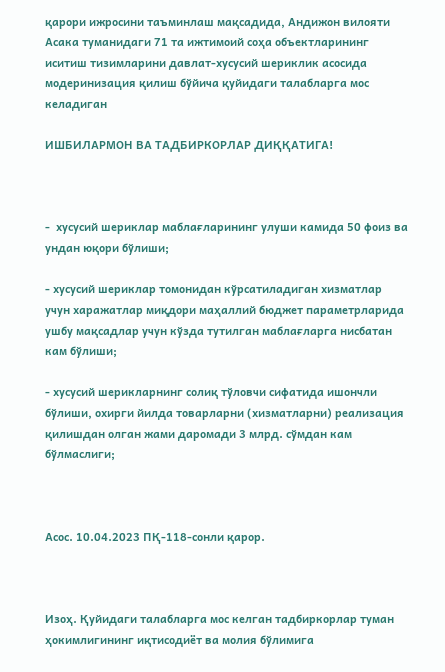қарори ижросини таъминлаш мақсадида, Андижон вилояти Асака туманидаги 71 та ижтимоий соҳа объектларининг иситиш тизимларини давлат-хусусий шериклик асосида модеринизация қилиш бўйича қуйидаги талабларга мос келадиган

ИШБИЛАРМОН ВА ТАДБИРКОРЛАР ДИҚҚАТИГА!



-  хусусий шериклар маблағларининг улуши камида 50 фоиз ва ундан юқори бўлиши;

- хусусий шериклар томонидан кўрсатиладиган хизматлар учун харажатлар миқдори маҳаллий бюджет параметрларида ушбу мақсадлар учун кўзда тутилган маблағларга нисбатан кам бўлиши;

- хусусий шерикларнинг солиқ тўловчи сифатида ишончли бўлиши, охирги йилда товарларни (хизматларни) реализация қилишдан олган жами даромади 3 млрд. сўмдан кам бўлмаслиги;



Асос. 10.04.2023 ПҚ-118-сонли қарор.



Изоҳ. Қуйидаги талабларга мос келган тадбиркорлар туман ҳокимлигининг иқтисодиёт ва молия бўлимига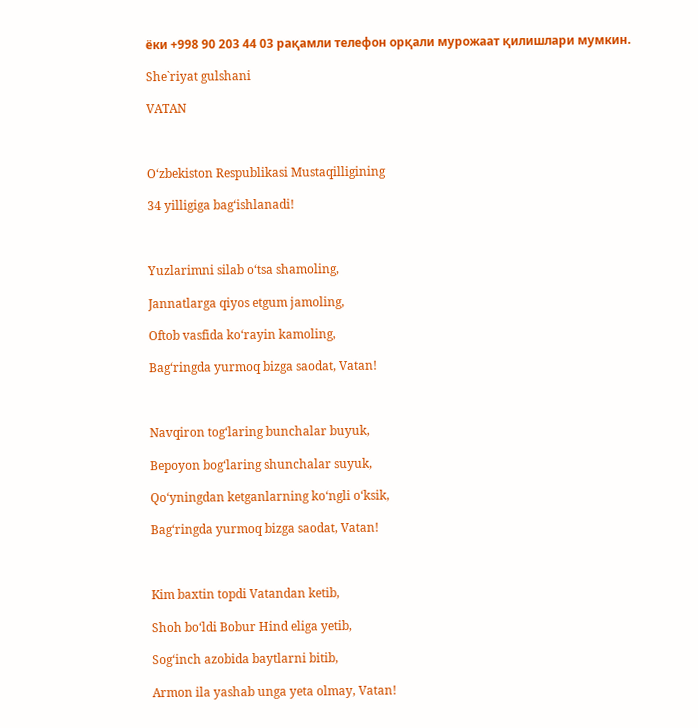ёки +998 90 203 44 03 рақамли телефон орқали мурожаат қилишлари мумкин.

She`riyat gulshani

VATAN



O‘zbekiston Respublikasi Mustaqilligining

34 yilligiga bag‘ishlanadi!



Yuzlarimni silab o‘tsa shamoling,

Jannatlarga qiyos etgum jamoling,

Oftob vasfida ko‘rayin kamoling,

Bag‘ringda yurmoq bizga saodat, Vatan!



Navqiron tog‘laring bunchalar buyuk,

Bepoyon bog‘laring shunchalar suyuk,

Qo‘yningdan ketganlarning ko‘ngli o‘ksik,

Bag‘ringda yurmoq bizga saodat, Vatan!



Kim baxtin topdi Vatandan ketib,

Shoh bo‘ldi Bobur Hind eliga yetib,

Sog‘inch azobida baytlarni bitib,

Armon ila yashab unga yeta olmay, Vatan!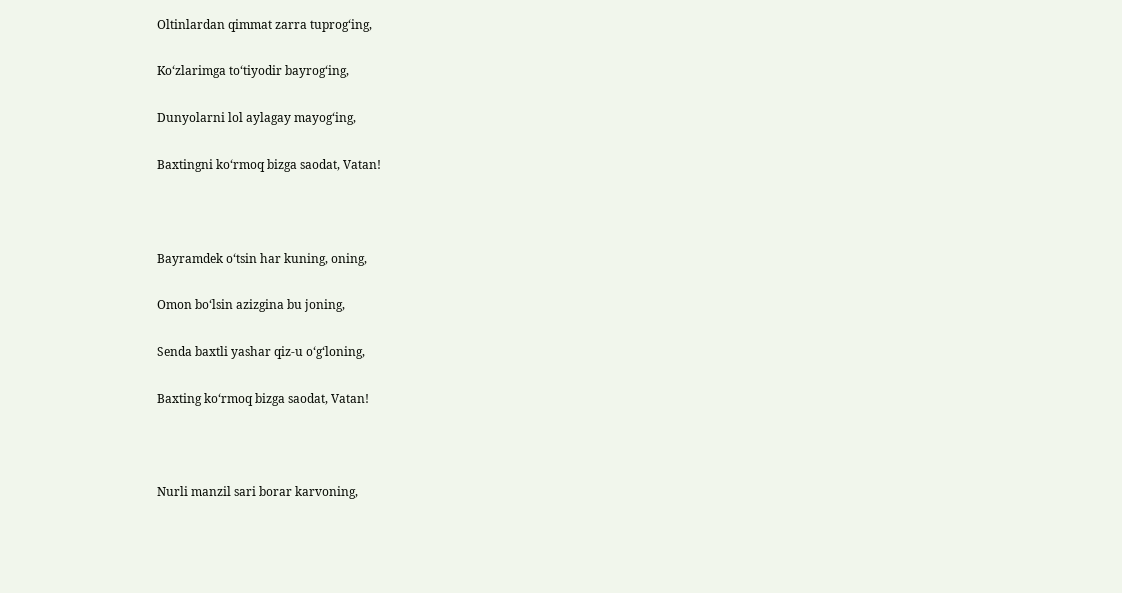Oltinlardan qimmat zarra tuprog‘ing,

Ko‘zlarimga to‘tiyodir bayrog‘ing,

Dunyolarni lol aylagay mayog‘ing,

Baxtingni ko‘rmoq bizga saodat, Vatan!



Bayramdek o‘tsin har kuning, oning,

Omon bo‘lsin azizgina bu joning,

Senda baxtli yashar qiz-u o‘g‘loning,

Baxting ko‘rmoq bizga saodat, Vatan!



Nurli manzil sari borar karvoning,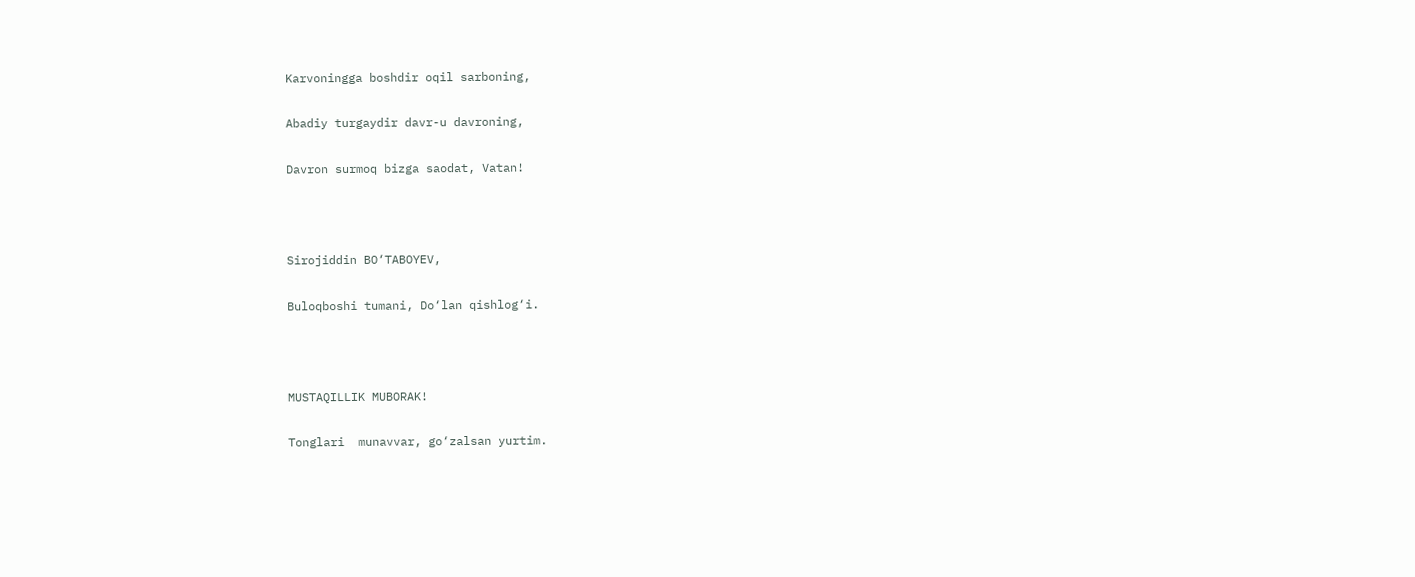Karvoningga boshdir oqil sarboning,

Abadiy turgaydir davr-u davroning,

Davron surmoq bizga saodat, Vatan!



Sirojiddin BO‘TABOYEV,

Buloqboshi tumani, Do‘lan qishlog‘i.



MUSTAQILLIK MUBORAK!

Tonglari  munavvar, go‘zalsan yurtim.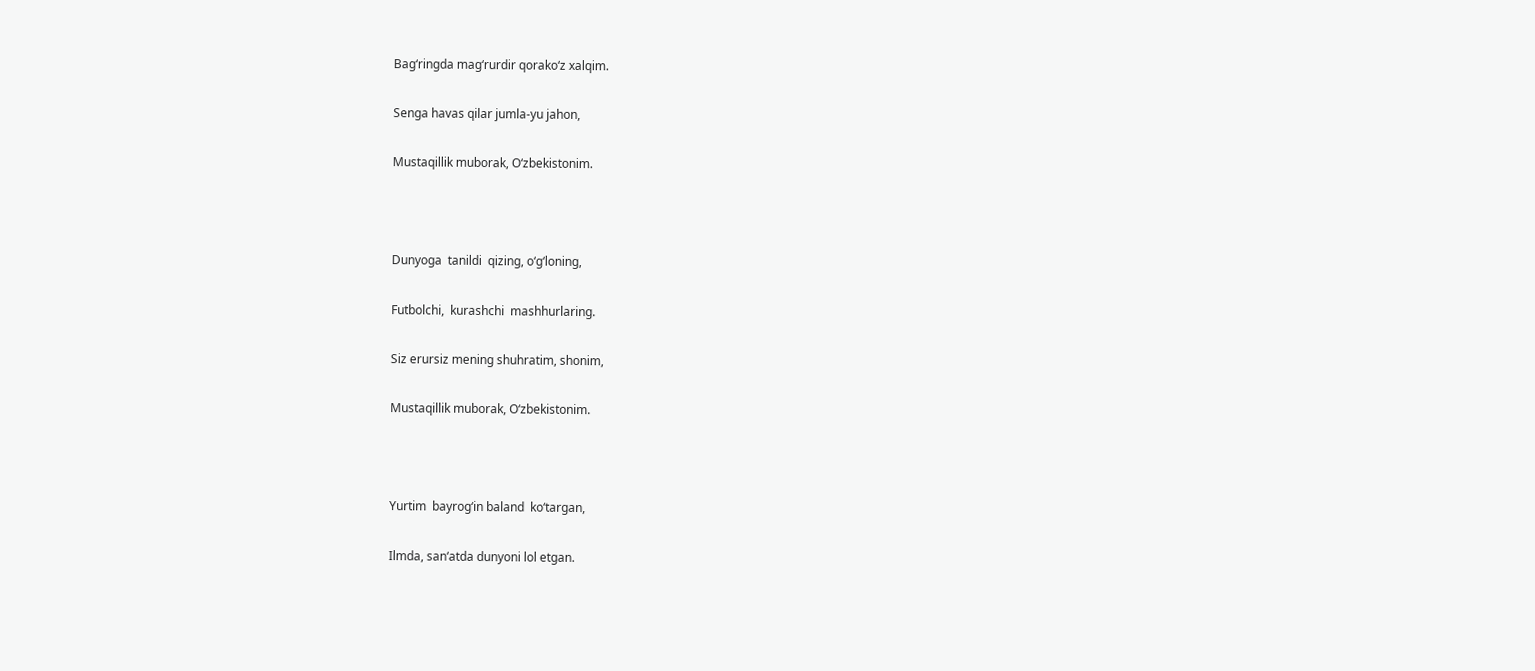Bag‘ringda mag‘rurdir qorako‘z xalqim.

Senga havas qilar jumla-yu jahon,

Mustaqillik muborak, O‘zbekistonim.



Dunyoga  tanildi  qizing, o‘g‘loning,

Futbolchi,  kurashchi  mashhurlaring.

Siz erursiz mening shuhratim, shonim,

Mustaqillik muborak, O‘zbekistonim.



Yurtim  bayrog‘in baland  ko‘targan,

Ilmda, san‘atda dunyoni lol etgan.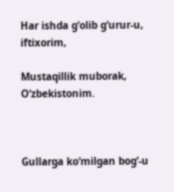Har ishda g‘olib g‘urur-u, iftixorim,

Mustaqillik muborak, O‘zbekistonim.



Gullarga ko‘milgan bog‘-u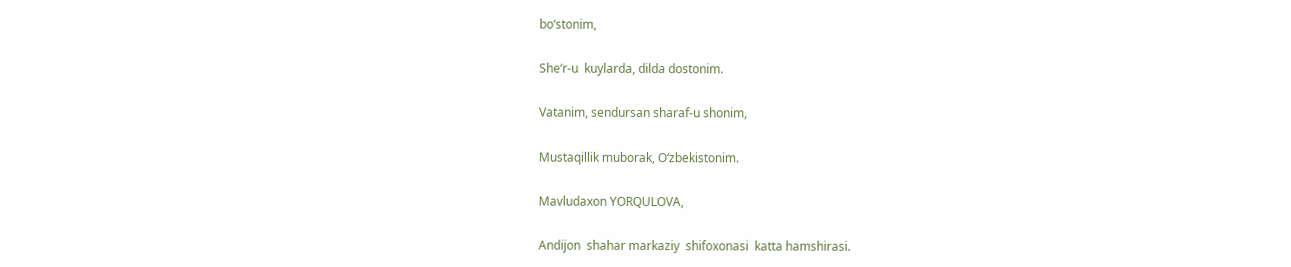bo‘stonim,

She‘r-u  kuylarda, dilda dostonim.

Vatanim, sendursan sharaf-u shonim,

Mustaqillik muborak, O‘zbekistonim.

Mavludaxon YORQULOVA,

Andijon  shahar markaziy  shifoxonasi  katta hamshirasi.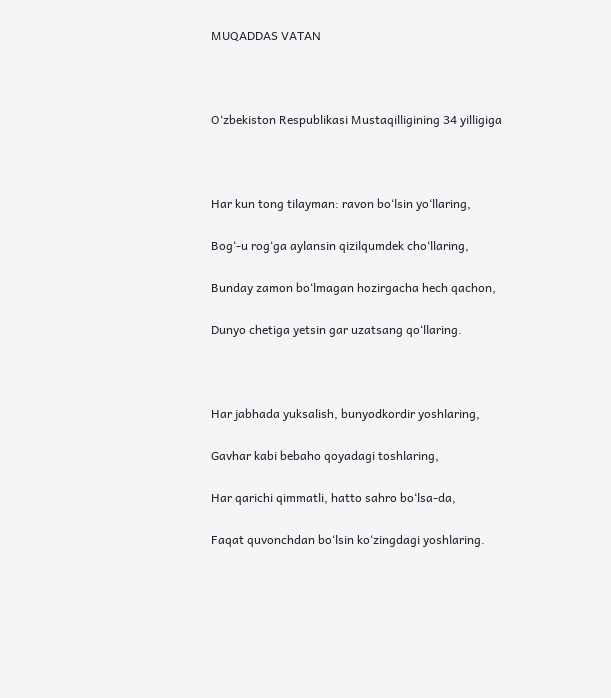MUQADDAS VATAN



O‘zbekiston Respublikasi Mustaqilligining 34 yilligiga



Har kun tong tilayman: ravon bo‘lsin yo‘llaring,

Bog‘-u rog‘ga aylansin qizilqumdek cho‘llaring,

Bunday zamon bo‘lmagan hozirgacha hech qachon,

Dunyo chetiga yetsin gar uzatsang qo‘llaring.



Har jabhada yuksalish, bunyodkordir yoshlaring,

Gavhar kabi bebaho qoyadagi toshlaring,

Har qarichi qimmatli, hatto sahro bo‘lsa-da,

Faqat quvonchdan bo‘lsin ko‘zingdagi yoshlaring.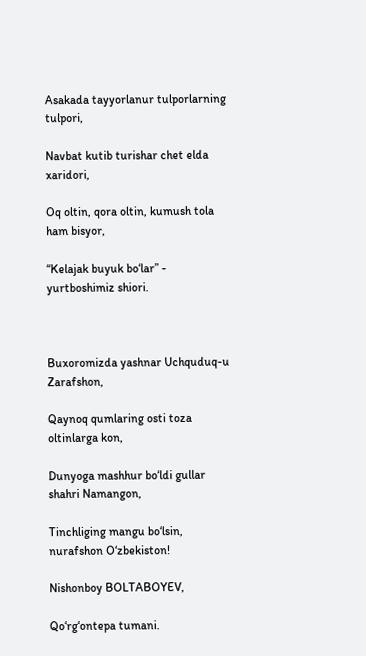Asakada tayyorlanur tulporlarning tulpori,

Navbat kutib turishar chet elda xaridori,

Oq oltin, qora oltin, kumush tola ham bisyor,

“Kelajak buyuk bo‘lar” - yurtboshimiz shiori.



Buxoromizda yashnar Uchquduq-u Zarafshon,

Qaynoq qumlaring osti toza oltinlarga kon,

Dunyoga mashhur bo‘ldi gullar shahri Namangon,

Tinchliging mangu bo‘lsin, nurafshon O‘zbekiston!

Nishonboy BOLTABOYEV,

Qo‘rg‘ontepa tumani.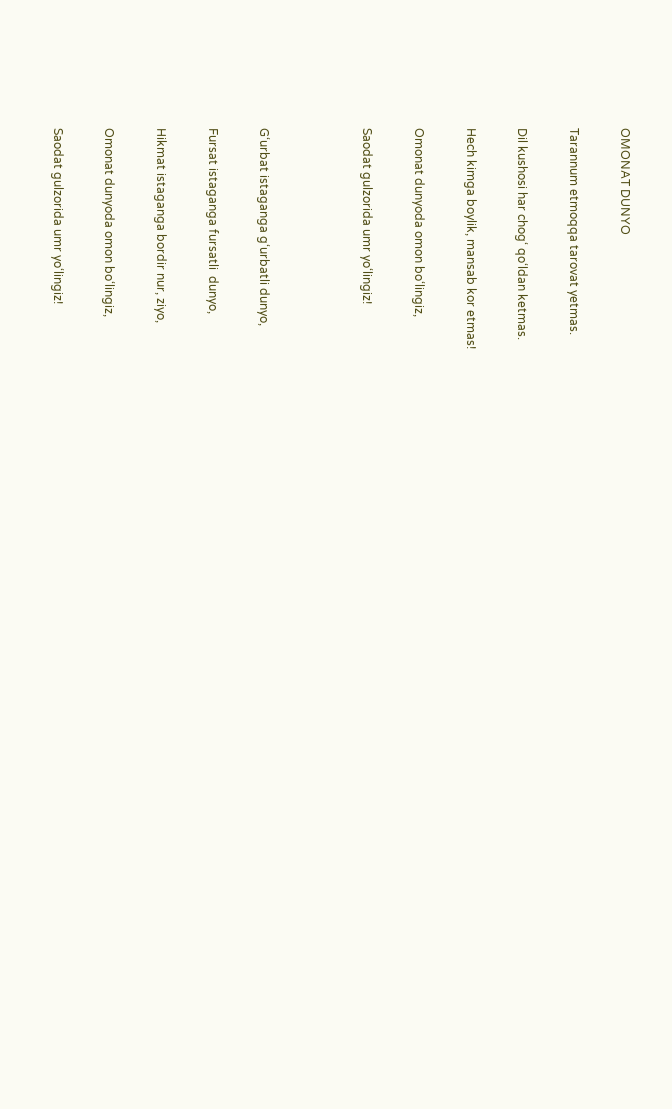OMONAT DUNYO

Tarannum etmoqqa tarovat yetmas.

Dil kushosi har chog‘ qo‘ldan ketmas.

Hech kimga boylik, mansab kor etmas!

Omonat dunyoda omon bo‘lingiz,

Saodat gulzorida umr yo‘lingiz!



G‘urbat istaganga g‘urbatli dunyo,

Fursat istaganga fursatli  dunyo,

Hikmat istaganga bordir nur, ziyo,

Omonat dunyoda omon bo‘lingiz,

Saodat gulzorida umr yo‘lingiz!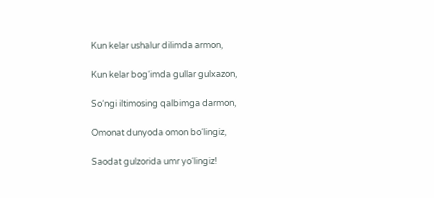Kun kelar ushalur dilimda armon,

Kun kelar bog‘imda gullar gulxazon,

So‘ngi iltimosing qalbimga darmon,

Omonat dunyoda omon bo‘lingiz,

Saodat gulzorida umr yo‘lingiz!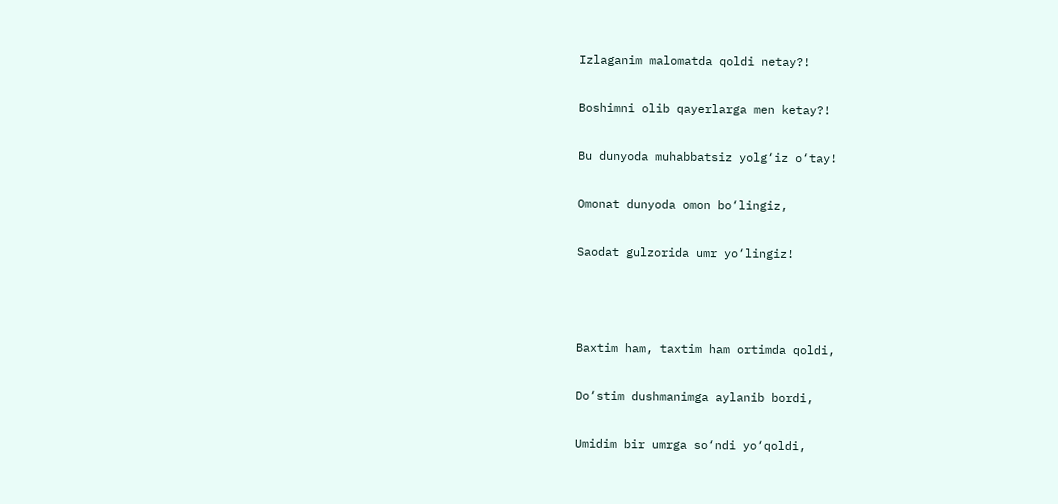Izlaganim malomatda qoldi netay?!

Boshimni olib qayerlarga men ketay?!

Bu dunyoda muhabbatsiz yolg‘iz o‘tay!

Omonat dunyoda omon bo‘lingiz,

Saodat gulzorida umr yo‘lingiz!



Baxtim ham, taxtim ham ortimda qoldi,

Do‘stim dushmanimga aylanib bordi,

Umidim bir umrga so‘ndi yo‘qoldi,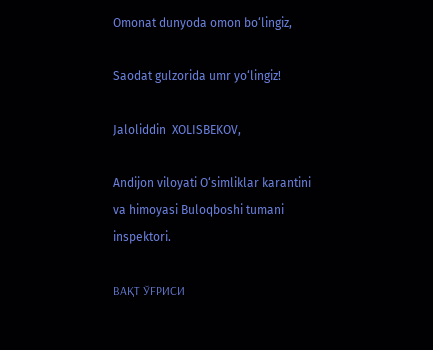Omonat dunyoda omon bo‘lingiz,

Saodat gulzorida umr yo‘lingiz!

Jaloliddin  XOLISBEKOV,

Andijon viloyati O‘simliklar karantini va himoyasi Buloqboshi tumani inspektori.

ВАҚТ ЎFРИСИ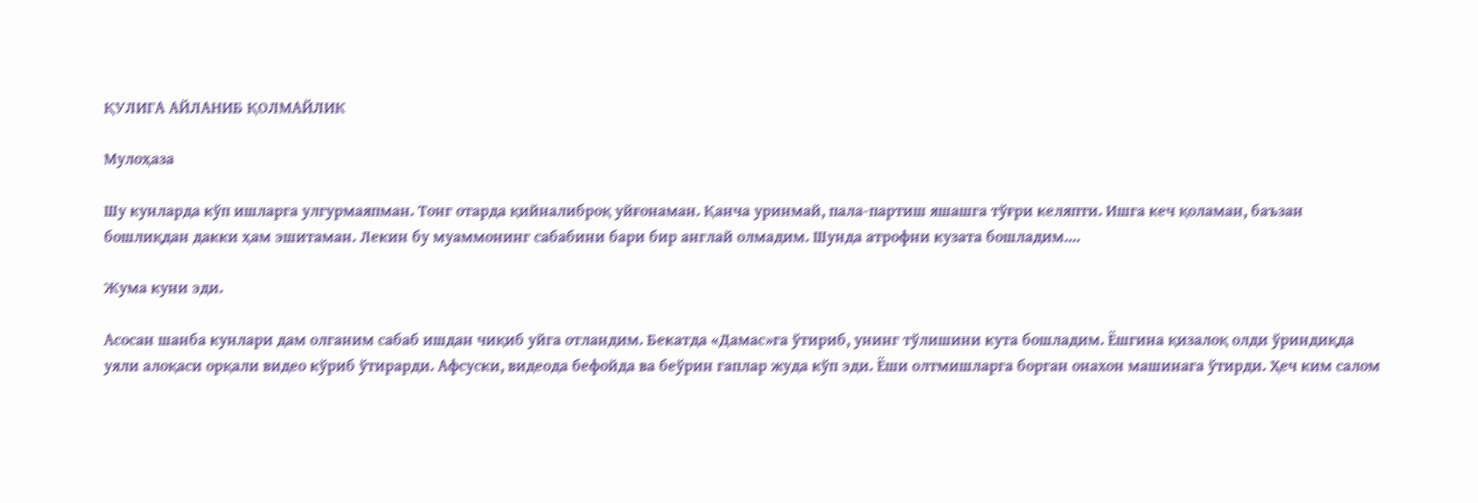ҚУЛИГА АЙЛАНИБ ҚОЛМАЙЛИК

Мулоҳаза

Шу кунларда кўп ишларга улгурмаяпман. Тонг отарда қийналиброқ уйғонаман. Қанча уринмай, пала-партиш яшашга тўғри келяпти. Ишга кеч қоламан, баъзан бошлиқдан дакки ҳам эшитаман. Лекин бу муаммонинг сабабини бари бир англай олмадим. Шунда атрофни кузата бошладим....

Жума куни эди.

Асосан шанба кунлари дам олганим сабаб ишдан чиқиб уйга отландим. Бекатда «Дамас»га ўтириб, унинг тўлишини кута бошладим. Ёшгина қизалоқ олди ўриндиқда уяли алоқаси орқали видео кўриб ўтирарди. Афсуски, видеода бефойда ва беўрин гаплар жуда кўп эди. Ёши олтмишларга борган онахон машинага ўтирди. Ҳеч ким салом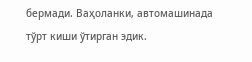бермади. Ваҳоланки, автомашинада тўрт киши ўтирган эдик.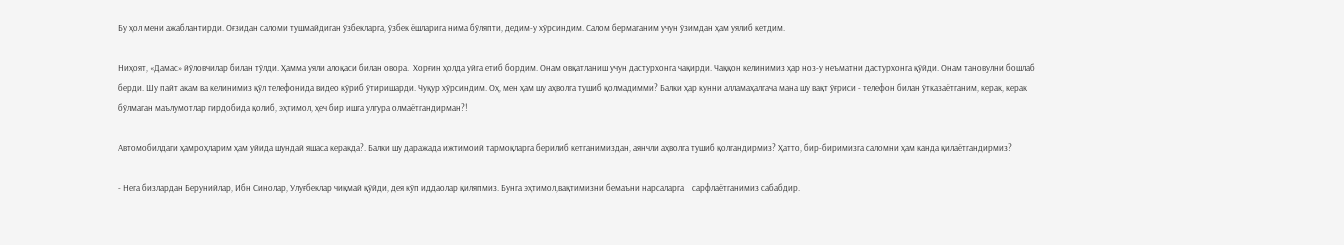Бу ҳол мени ажаблантирди. Оғзидан саломи тушмайдиган ўзбекларга, ўзбек ёшларига нима бўляпти, дедим-у хўрсиндим. Салом бермаганим учун ўзимдан ҳам уялиб кетдим.

Ниҳоят, «Дамас» йўловчилар билан тўлди. Ҳамма уяли алоқаси билан овора.  Хорғин ҳолда уйга етиб бордим. Онам овқатланиш учун дастурхонга чақирди. Чаққон келинимиз ҳар ноз-у неъматни дастурхонга қўйди. Онам тановулни бошлаб берди. Шу пайт акам ва келинимиз қўл телефонида видео кўриб ўтиришарди. Чуқур хўрсиндим. Оҳ, мен ҳам шу аҳволга тушиб қолмадимми? Балки ҳар кунни алламаҳалгача мана шу вақт ўғриси - телефон билан ўтказаётганим, керак, керак бўлмаган маълумотлар гирдобида қолиб, эҳтимол, ҳеч бир ишга улгура олмаётгандирман?!

Автомобилдаги ҳамроҳларим ҳам уйида шундай яшаса керакда?. Балки шу даражада ижтимоий тармоқларга берилиб кетганимиздан, аянчли аҳволга тушиб қолгандирмиз? Ҳатто, бир-биримизга саломни ҳам канда қилаётгандирмиз?

- Нега бизлардан Берунийлар, Ибн Синолар, Улуғбеклар чиқмай қўйди, дея кўп иддаолар қиляпмиз. Бунга эҳтимол,вақтимизни бемаъни нарсаларга    сарфлаётганимиз сабабдир.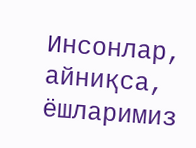Инсонлар, айниқса, ёшларимиз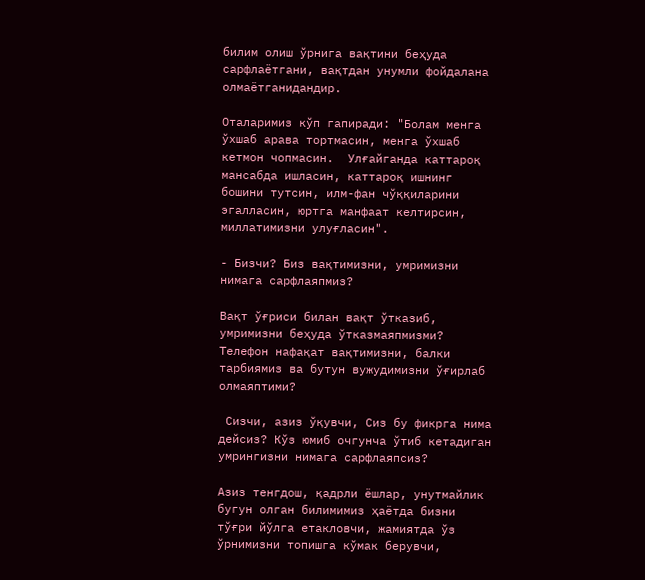билим олиш ўрнига вақтини беҳуда сарфлаётгани, вақтдан унумли фойдалана олмаётганидандир.

Оталаримиз кўп гапиради: "Болам менга ўхшаб арава тортмасин, менга ўхшаб кетмон чопмасин.  Улғайганда каттароқ мансабда ишласин, каттароқ ишнинг бошини тутсин, илм-фан чўққиларини эгалласин, юртга манфаат келтирсин, миллатимизни улуғласин".

- Бизчи? Биз вақтимизни, умримизни нимага сарфлаяпмиз?

Вақт ўғриси билан вақт ўтказиб, умримизни беҳуда ўтказмаяпмизми? Телефон нафақат вақтимизни, балки тарбиямиз ва бутун вужудимизни ўғирлаб олмаяптими?

 Сизчи, азиз ўқувчи, Сиз бу фикрга нима дейсиз? Кўз юмиб очгунча ўтиб кетадиган умрингизни нимага сарфлаяпсиз?

Азиз тенгдош, қадрли ёшлар, унутмайлик бугун олган билимимиз ҳаётда бизни тўғри йўлга етакловчи, жамиятда ўз ўрнимизни топишга кўмак берувчи,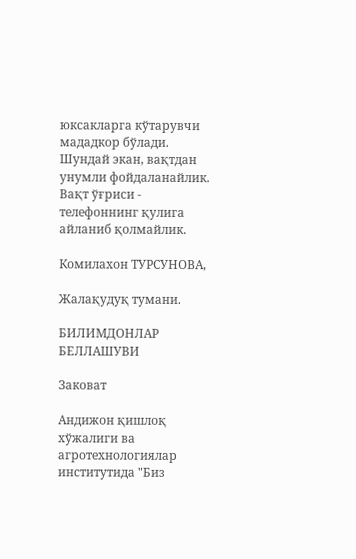юксакларга кўтарувчи мададкор бўлади.  Шундай экан, вақтдан унумли фойдаланайлик. Вақт ўғриси - телефоннинг қулига айланиб қолмайлик.

Комилахон ТУРСУНОВА,

Жалақудуқ тумани.

БИЛИМДОНЛАР БЕЛЛАШУВИ

Заковат

Андижон қишлоқ хўжалиги ва агротехнологиялар институтида "Биз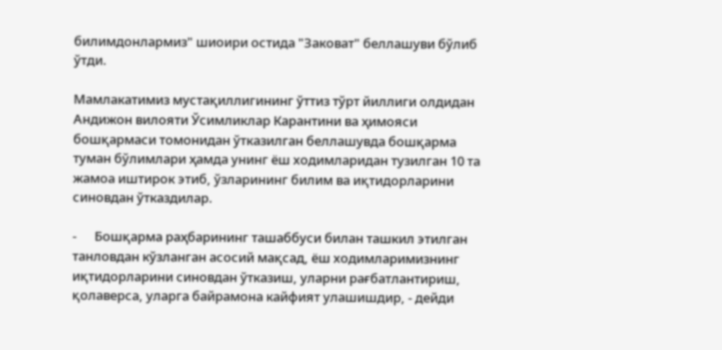билимдонлармиз" шиоири остида "Заковат" беллашуви бўлиб ўтди.

Мамлакатимиз мустақиллигининг ўттиз тўрт йиллиги олдидан Андижон вилояти Ўсимликлар Карантини ва ҳимояси бошқармаси томонидан ўтказилган беллашувда бошқарма туман бўлимлари ҳамда унинг ёш ходимларидан тузилган 10 та жамоа иштирок этиб, ўзларининг билим ва иқтидорларини синовдан ўтказдилар.

-      Бошқарма раҳбарининг ташаббуси билан ташкил этилган танловдан кўзланган асосий мақсад, ёш ходимларимизнинг иқтидорларини синовдан ўтказиш, уларни рағбатлантириш, қолаверса, уларга байрамона кайфият улашишдир, - дейди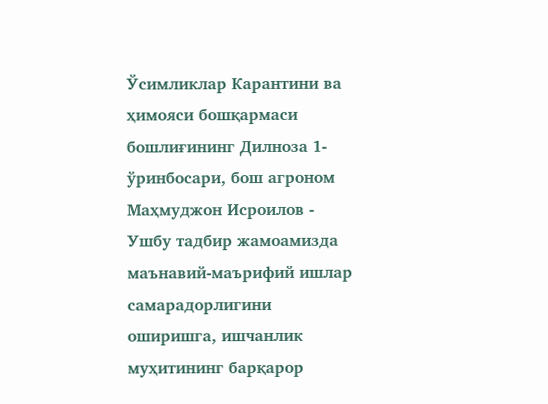Ўсимликлар Карантини ва ҳимояси бошқармаси бошлиғининг Дилноза 1-ўринбосари, бош агроном Маҳмуджон Исроилов - Ушбу тадбир жамоамизда маънавий-маърифий ишлар самарадорлигини оширишга, ишчанлик муҳитининг барқарор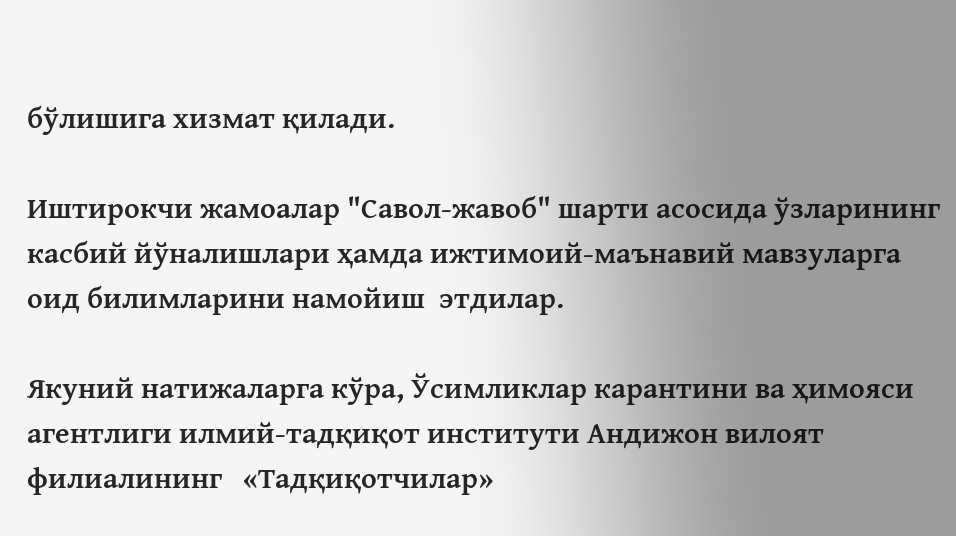бўлишига хизмат қилади.

Иштирокчи жамоалар "Савол-жавоб" шарти асосида ўзларининг касбий йўналишлари ҳамда ижтимоий-маънавий мавзуларга оид билимларини намойиш  этдилар.

Якуний натижаларга кўра, Ўсимликлар карантини ва ҳимояси агентлиги илмий-тадқиқот институти Андижон вилоят филиалининг   «Тадқиқотчилар»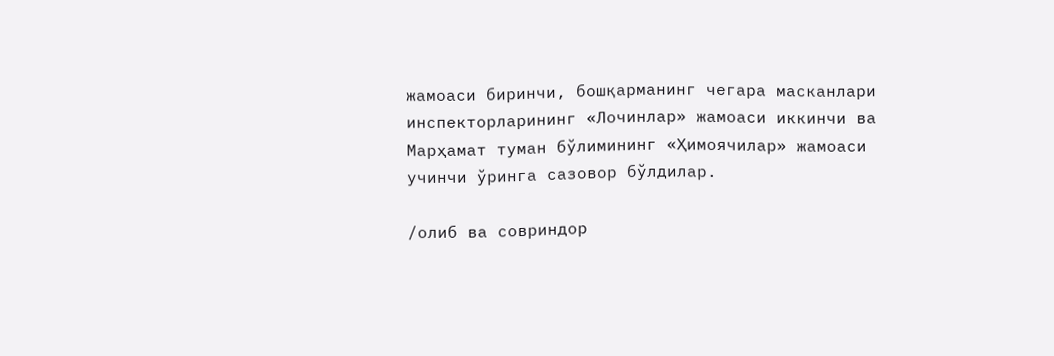жамоаси биринчи, бошқарманинг чегара масканлари инспекторларининг «Лочинлар» жамоаси иккинчи ва Марҳамат туман бўлимининг «Ҳимоячилар» жамоаси учинчи ўринга сазовор бўлдилар.

/олиб ва совриндор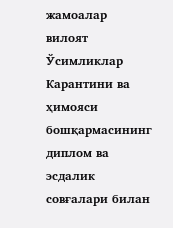жамоалар  вилоят Ўсимликлар Карантини ва ҳимояси бошқармасининг диплом ва эсдалик совғалари билан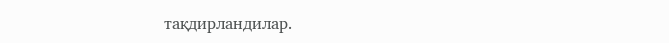тақдирландилар.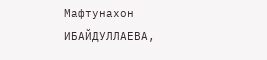Мафтунахон ИБАЙДУЛЛАЕВА,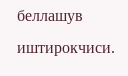беллашув иштирокчиси.